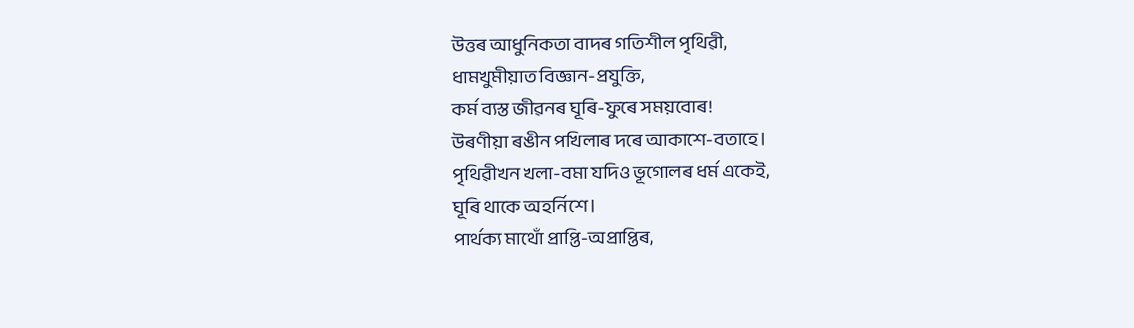উত্তৰ আধুনিকতা বাদৰ গতিশীল পৃথিৱী,
ধামখুমীয়াত বিজ্ঞান-প্ৰযুক্তি,
কৰ্ম ব্যস্ত জীৱনৰ ঘূৰি-ফুৰে সময়বোৰ!
উৰণীয়া ৰঙীন পখিলাৰ দৰে আকাশে-বতাহে।
পৃথিৱীখন খলা-বমা যদিও ভূগোলৰ ধৰ্ম একেই,
ঘূৰি থাকে অহৰ্নিশে।
পাৰ্থক্য মাথোঁ প্ৰাপ্তি-অপ্ৰাপ্তিৰ,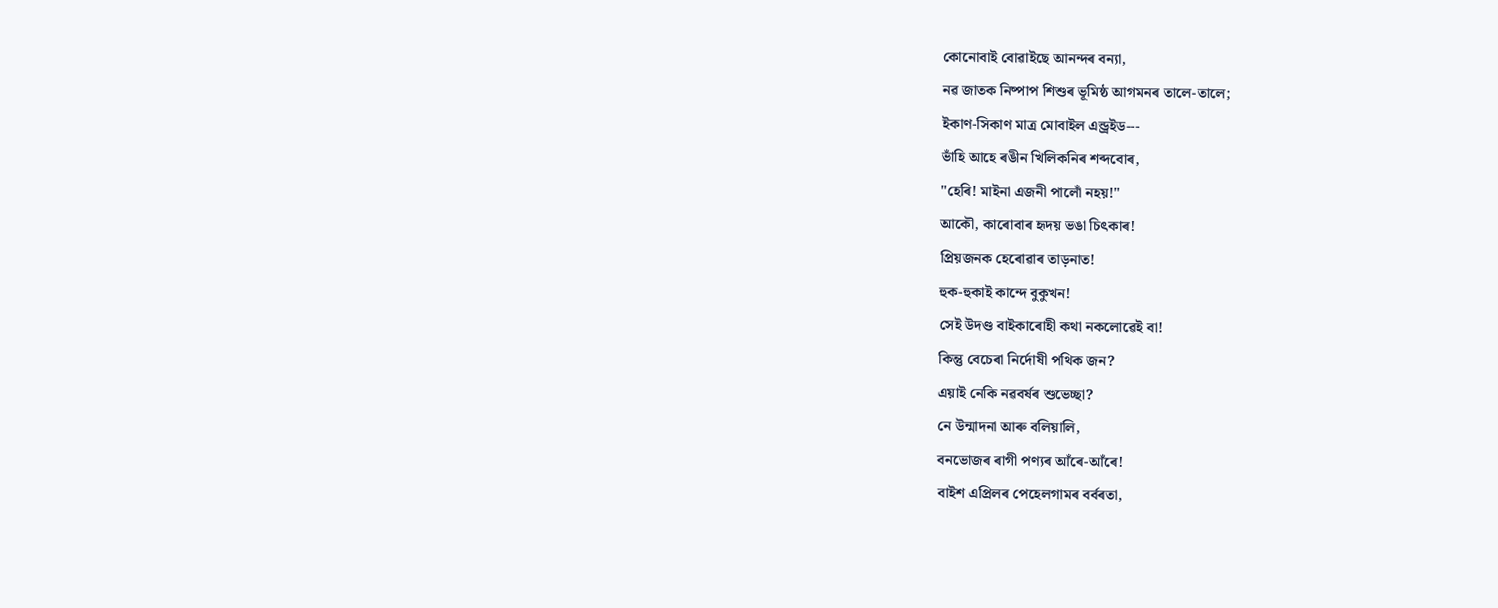কোনোবাই বোৱাইছে আনন্দৰ বন্যা,
নৱ জাতক নিষ্পাপ শিশুৰ ভূমিষ্ঠ আগমনৰ তালে-তালে;
ইকাণ-সিকাণ মাত্ৰ মোবাইল এন্ড্ৰইড---
ভাঁহি আহে ৰঙীন খিলিকনিৰ শব্দবোৰ,
"হেৰি! মাইনা এজনী পালোঁ নহয়!"
আকৌ, কাৰোবাৰ হৃদয় ভঙা চিৎকাৰ!
প্ৰিয়জনক হেৰোৱাৰ তাড়নাত!
হুক-হুকাই কান্দে বুকুখন!
সেই উদণ্ড বাইকাৰোহী কথা নকলোৱেই বা!
কিন্তু বেচেৰা নিৰ্দোষী পথিক জন?
এয়াই নেকি নৱবর্ষৰ শুভেচ্ছা?
নে উন্মাদনা আৰু বলিয়ালি,
বনভোজৰ ৰাগী পণ্যৰ আঁৰে-আঁৰে!
বাইশ এপ্ৰিলৰ পেহেলগামৰ বৰ্বৰতা,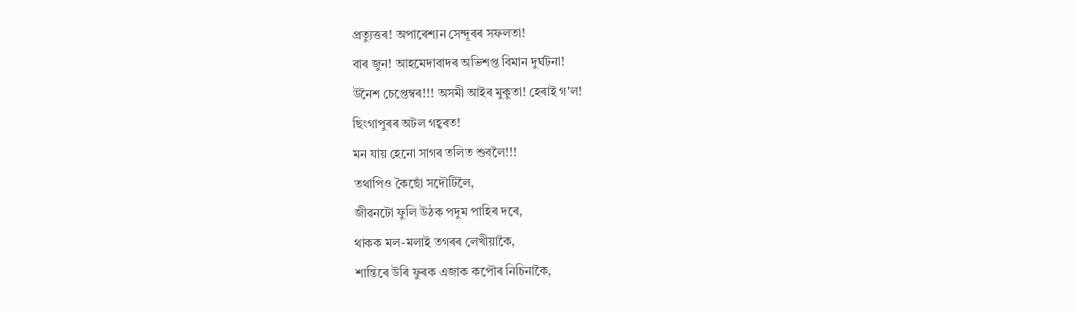প্ৰত্যুত্তৰ! অপাৰেশ্যন সেন্দূৰৰ সফলতা!
বাৰ জুন! আহমেদাবাদৰ অভিশপ্ত বিমান দুৰ্ঘটনা!
উনৈশ চেপ্তেম্বৰ!!! অসমী আইৰ মুকুতা! হেৰাই গ'ল!
ছিংগাপুৰৰ অটল গহ্বৰত!
মন যায় হেনো সাগৰ তলিত শুবলৈ!!!
তথাপিও কৈছোঁ সদৌটিলৈ,
জীৱনটো ফুলি উঠক পদুম পাহিৰ দৰে,
থাকক মল-মলাই তগৰৰ লেখীয়াকৈ,
শান্তিৰে উৰি ফুৰক এজাক কপৌৰ নিচিনাকৈ,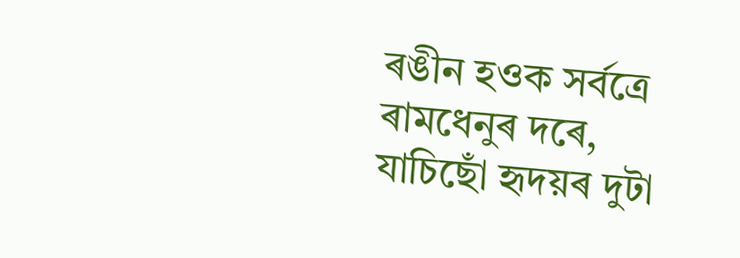ৰঙীন হওক সৰ্বত্ৰে ৰামধেনুৰ দৰে,
যাচিছোঁ হৃদয়ৰ দুটা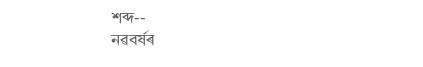শব্দ--
নৱবৰ্ষৰ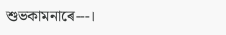শুভকামনাৰে---।